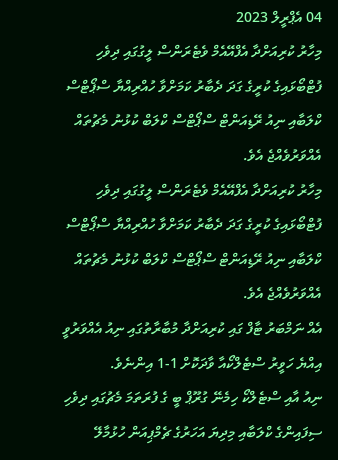04 އެޕްރީލް 2023
މިހާރު ކުރިއަށްދާ އެފްއޭއެމް ވެޓެރަންސް ލީގުގައި ދިވެހި ފުޓްބޯޅައިގެ ކުރީގެ ގަދަ ދެބާރު ކަމަށްވާ ހުއްރިއްޔާ ސްޕޯޓްސް ކްލަބާއި ނިއު ރޭޑިއަންޓް ސްޕޯޓްސް ކްލަބް ކުޅުނު މެޗުތައް އެއްވަރުވެއްޖެ އެވެ.
މިހާރު ކުރިއަށްދާ އެފްއޭއެމް ވެޓެރަންސް ލީގުގައި ދިވެހި ފުޓްބޯޅައިގެ ކުރީގެ ގަދަ ދެބާރު ކަމަށްވާ ހުއްރިއްޔާ ސްޕޯޓްސް ކްލަބާއި ނިއު ރޭޑިއަންޓް ސްޕޯޓްސް ކްލަބް ކުޅުނު މެޗުތައް އެއްވަރުވެއްޖެ އެވެ.
އެއް ނަމްބަރު ޓާފް ގައި ކުރިއަށްދާ މުބާރާތުގައި ނިއު އެއްވަރުވީ އިއްޔެ ހަވީރު ސްޓެލްކޯއާ ވާދަކޮށް 1-1 އިންނެވެ.
ނިއު އާއި ސްޓެލްކޯ ހިމެނޭ ގުރޫޕް ބީ ގެ ފުރަތަމަ މެޗުގައި ދިވެހި ސިފައިންގެ ކްލަބާއި މިދިޔަ އަހަރުގެ ޗެމްޕިއަން ހުޅުމާލޭ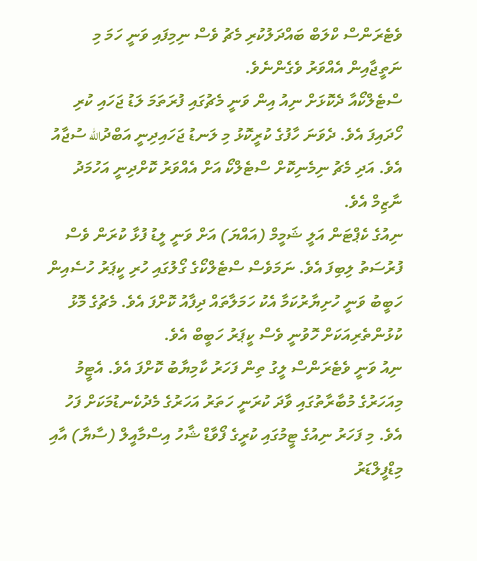ވެޓެރަންސް ކްލަބް ބައްދަލުކުރި މެޗު ވެސް ނިމިފައި ވަނީ ހަމަ މި ނަތީޖާއިން އެއްވަރު ވެގެންނެވެ.
ސްޓެލްކޯއާ ދެކޮޅަށް ނިއު އިން ވަނީ މެޗުގައި ފުރަތަމަ ލަޑު ޖަހައި ކުރި ހޯދައިފަ އެވެ. ދެވަނަ ހާފުގެ ކުރީކޮޅު މި ލަނޑު ޖަހައިދިނީ އަބްދުالله ސުޖާއު އެވެ. އަދި މެޗު ނިމެނިކޮށް ސްޓެލްކޯ އަށް އެއްވަރު ކޮށްދިނީ އަހުމަދު ނާޒިމް އެވެ.
ނިއުގެ ކެޕްޓަން އަލީ ޝަމީމް (އައްޔަ) އަށް ވަނީ ލީޑު ފުޅާ ކުރަން ވެސް ފުރުސަތު ލިބިފަ އެވެ. ނަމަވެސް ސްޓެލްކޯގެ ގޯލުގައި ހުރި ކީޕަރު ހުސެއިން ހަބީބު ވަނީ ހުށިޔާރުކަމާ އެކު ހަމަލާތައް ދިފާއު ކޮށްފަ އެވެ. މެޗުގެ މޮޅު ކުޅުންތެރިއަކަށް ހޮވުނީ ވެސް ކީޕަރު ހަބީބް އެވެ.
ނިއު ވަނީ ވެޓެރަންސް ލީގު ތިން ފަހަރު ކާމިޔާބު ކޮށްފަ އެވެ. އެޓީމު މިއަހަރުގެ މުބާރާތުގައި ވާދަ ކުރަނީ ހަތަރު އަހަރުގެ މެދުކެނޑުމަކަށް ފަހު އެވެ. މި ފަހަރު ނިއުގެ ޓީމުގައި ކުރީގެ ފޯވާޑް ޝާހު އިސްމާއީލް (ސާޔާ) އާއި މިޑްފީލްޑަރު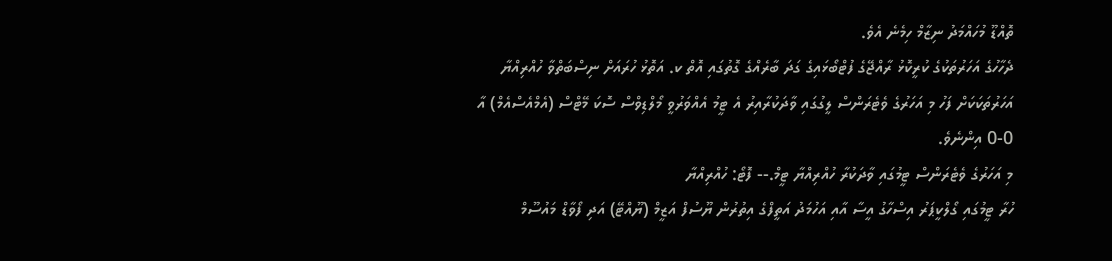ތޮއްޑޫ މުހައްމަދު ނިޒާމް ހިމެނެ އެވެ.
ދެހާހުގެ އަހަރުތަކުގެ ކުރީކޮޅު ރާއްޖޭގެ ފުޓްބޯޅައިގެ ގަދަ ބާރެއްގެ ގޮތުގައި އޮތް ކ. އަތޮޅު ހުރައަށް ނިސްބަތްވާ ހުއްރިއްޔާ އަހަރުތަކަކަށް ފަހު މި އަހަރުގެ ވެޓެރަންސް ލީގުގައި ވާދަކުރާއިރު އެ ޓީމު އެއްވަރުވީ މޯލްޑިވްސް ސޮކަ މޭޓްސް (އެމްއެސްއެމް) އާ 0-0 އިންނެވެ.
މި އަހަރުގެ ވެޓެރަންސް ޓީމުގައި ވާދަކުރާ ހުއްރިއްޔާ ޓީމް.-- ފޮޓޯ: ހުއްރިއްޔާ
ހުރާ ޓީމުގައި ގޯލްކީޕަރު އިސްހާގު އީސާ އާއި އަހުމަދު އަތީފްގެ އިތުރުން ޔޫސުފް އަޒީމް (ޔޫއްޓޭ) އަދި ފޯވާޑް މައުސޫމް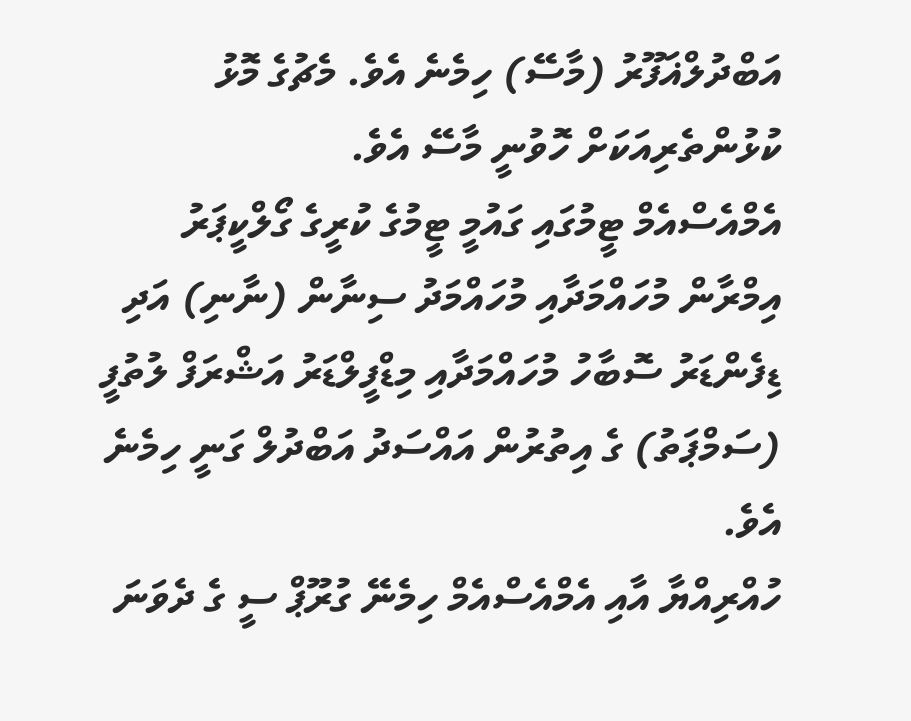އަބްދުލްޣަފޫރު (މާސޭ) ހިމެނެ އެވެ. މެޗުގެ މޮޅު ކުޅުންތެރިއަކަށް ހޮވުނީ މާސޭ އެވެ.
އެމްއެސްއެމް ޓީމުގައި ގައުމީ ޓީމުގެ ކުރީގެ ގޯލްކީޕަރު އިމްރާން މުހައްމަދާއި މުހައްމަދު ސިނާން (ނާނި) އަދި ޑިފެންޑަރު ސޮބާހު މުހައްމަދާއި މިޑްފީލްޑަރު އަޝްރަފް ލުތުފީ (ސަމްޕަތު) ގެ އިތުރުން އައްސަދު އަބްދުލް ގަނީ ހިމެނެ އެވެ.
ހުއްރިއްޔާ އާއި އެމްއެސްއެމް ހިމެނޭ ގުރޫޕް ސީ ގެ ދެވަނަ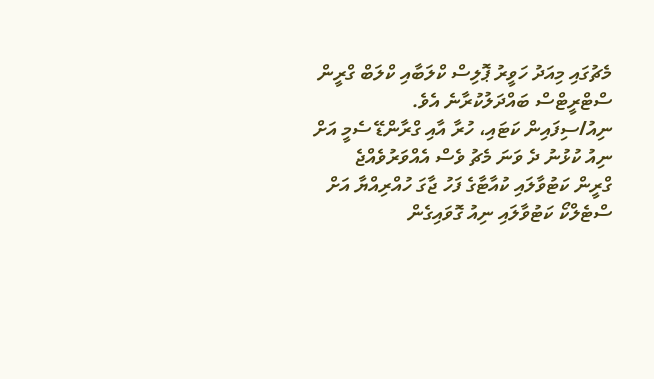މެޗުގައި މިއަދު ހަވީރު ޕޮލިސް ކްލަބާއި ކްލަބް ގްރީން ސްޓްރީޓްސް ބައްދަލުކުރާނެ އެވެ.
ނިއު/ސިފައިން ކަޓައި، ހުރާ އާއި ގްރާންޑޭ ސެމީ އަށް
ނިއު ކުޅުނު ދެ ވަނަ މެޗު ވެސް އެއްވަރުވެއްޖެ
ގްރީން ކަޓުވާލައި ކުއާޓާގެ ފަހު ޖާގަ ހުއްރިއްޔާ އަށް
ސްޓެލްކޯ ކަޓުވާލައި ނިއު ގޮވައިގެން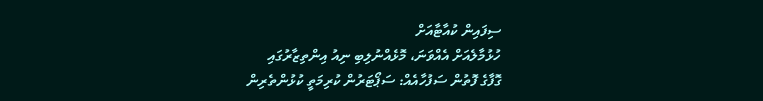ސިފައިން ކުއާޓާއަށް
ހުޅުމާލެއަށް އެއްވަނަ، މޮޅެއްނުލިބި ނިއު އިންތިޒާރުގައި
ގޮފާގެ ފޮތުން ސަފުހާއެއް: ސަޕޯޓަރުން ކުރިމަތީ ކުޅުންތެރިން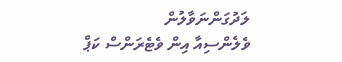ލަދުގަންނަވާލުން
ވެލެންސިއާ އިން ވެޓެރަންސް ކަޕް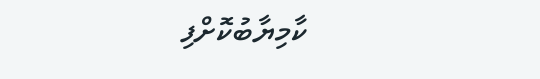ކާމިޔާބުކޮށްފި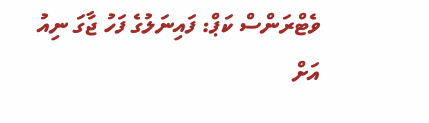ވެޓްރަންސް ކަޕް: ފައިނަލުގެ ފަހު ޖާގަ ނިއު އަށް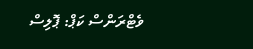ވެޓްރަންސް ކަޕް: ޕޮލިސް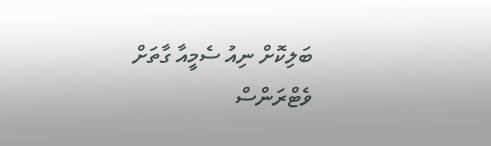ބަލިކޮށް ނިއު ސެމީއާ ގާތަށް
ވެޓްރަންސް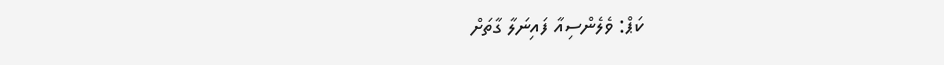ކަޕް: ވެލެންސިއާ ފައިނަލާ ގާތަށް